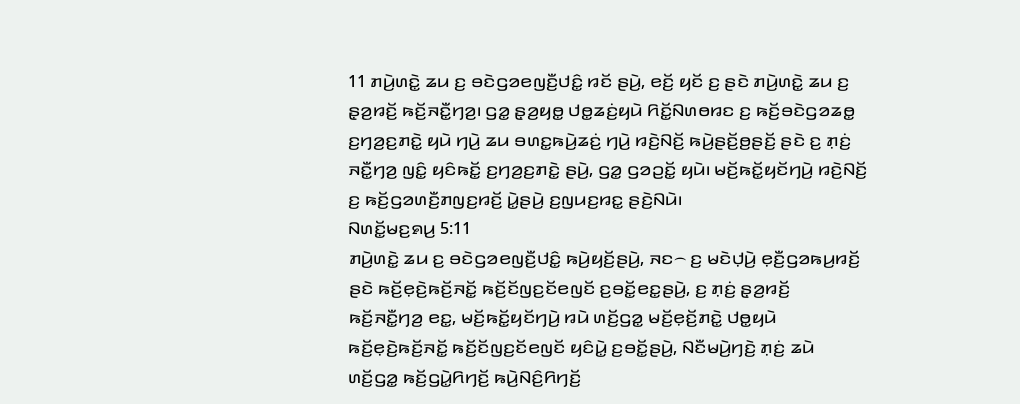11 ꤊꤣꤧ꤬ꤛꤢꤧ꤭ ꤘꤣ ꤢ꤬ ꤋꤢꤧꤞꤤꤕꤜꤢꤪ꤬ꤓꤢꤨ꤭ ꤙꤢꤩ ꤔꤣꤧ꤬, ꤕꤢꤩ꤬ ꤟꤢꤩ ꤢ꤬ ꤔꤢꤧ ꤊꤣꤧ꤬ꤛꤢꤧ꤭ ꤘꤣ ꤢ꤬ ꤔ꤫ꤤ꤬ꤙꤢꤩ꤬ ꤒꤢꤩ꤬ꤏꤢꤪ꤭ꤚꤤ꤬꤯ ꤞꤤ꤭ ꤔ꤫ꤤ꤬ꤟꤥ꤭ ꤓꤥ꤭ꤘꤢꤦ꤬ꤟꤣꤧ ꤖꤢꤩ꤭ꤡꤛꤥꤙꤢ ꤢ꤬ ꤒꤢꤩ꤬ꤋꤢꤧꤞꤤꤘꤥ꤭ ꤢ꤬ꤚꤤ꤬ꤢ꤬ꤊꤢꤧ꤭ ꤟꤣꤧ ꤚꤣꤧ꤬ ꤘꤣ ꤋꤛꤢ꤭ꤒꤣꤧ꤬ꤘꤢꤦ꤬ ꤚꤣꤧ꤬ ꤙꤢꤧ꤬ꤡꤢꤩ꤬ ꤒꤣꤧ꤬ꤔꤢꤩ꤬ꤥ꤬ꤔꤢꤩ꤬ ꤔꤢꤧ ꤢ꤬ ꤊ꤫ꤢꤦ꤬ ꤏꤢꤪ꤭ꤚꤤ꤬ ꤜꤢꤨ꤭ ꤟꤢꤨꤒꤢꤩ꤭ ꤢ꤬ꤚꤤ꤬ꤢ꤬ꤊꤢꤧ꤭ ꤔꤣꤧ꤬, ꤞꤤ꤭ ꤞꤤꤑꤢꤩ꤭ ꤟꤣꤧ꤯ ꤗꤢꤩ꤬ꤒꤢꤩ꤭ꤟꤢꤩꤚꤣꤧ꤬ ꤙꤢꤧ꤬ꤡꤢꤩ꤬ ꤢ꤬ ꤒꤢꤩ꤬ꤞꤤꤛꤢꤪ꤬ꤊꤜꤢ꤬ꤙꤢꤩ꤬ ꤣꤧ꤭ꤔꤣꤧ꤬ ꤢ꤬ꤜꤣꤢ꤬ꤙꤢ꤭ ꤔꤢꤧ꤬ꤡꤣꤧ꤯
ꤡꤛꤢꤩ꤭ꤗꤢ꤬ꤎꤣ꤬ 5:11
ꤊꤣꤧ꤬ꤛꤢꤧ꤭ ꤘꤣ ꤢ꤬ ꤋꤢꤧꤞꤤꤕꤜꤢꤪ꤬ꤓꤢꤨ꤭ ꤒꤣꤧ꤬ꤟꤢꤩ꤬ꤔꤣꤧ꤬, ꤏꤢ꤮ ꤢ꤬ ꤗꤢꤧꤓ꤫ꤣꤧ꤬ ꤕ꤫ꤢꤪ꤬ꤞꤤꤒꤣ꤬ꤙꤢꤩ꤬ ꤔꤢꤧ ꤒꤢꤩ꤬ꤕ꤫ꤢꤧ꤬ꤒꤢꤩ꤬ꤏꤢꤩ꤭ ꤒꤢꤩ꤬ꤢꤩꤜꤢ꤬ꤢꤩꤕꤜꤢꤩ ꤢ꤬ꤋꤢꤩ꤭ꤕꤢ꤭ꤔꤣꤧ꤬, ꤢ꤬ ꤊ꤫ꤢꤦ꤬ ꤔ꤫ꤤ꤬ꤙꤢꤩ꤬ ꤒꤢꤩ꤬ꤏꤢꤪ꤭ꤚꤤ꤬ ꤕꤢ꤭, ꤗꤢꤩ꤬ꤒꤢꤩ꤭ꤟꤢꤩꤚꤣꤧ꤬ ꤙꤣꤧ ꤛꤢꤩ꤬ꤞꤤ꤭ ꤗꤢꤩ꤬ꤕ꤫ꤢꤩ꤬ꤊꤢꤧ꤭ ꤓꤥ꤭ꤟꤣꤧ ꤒꤢꤩ꤬ꤕ꤫ꤢꤧ꤬ꤒꤢꤩ꤬ꤏꤢꤩ꤭ ꤒꤢꤩ꤬ꤢꤩꤜꤢ꤬ꤢꤩꤕꤜꤢꤩ ꤟꤢꤨꤣꤧ꤭ ꤢ꤬ꤋꤢꤩ꤭ꤔꤣꤧ꤬, ꤡꤢꤪꤗꤣꤧ꤬ꤚꤢꤧ꤬ ꤊ꤫ꤢꤦ꤬ ꤘꤣꤧ ꤛꤢꤩ꤬ꤞꤤ꤭ ꤒꤢꤩ꤬ꤞꤣꤧ꤭ꤖꤚꤢꤩ꤬ ꤒꤣꤧ꤬ꤡꤢꤨ꤬ꤖꤚꤢꤩ꤬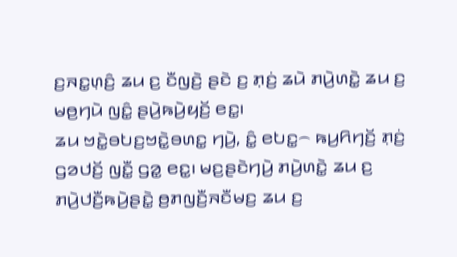ꤢ꤬ꤏꤢ꤭ꤛ꤫ꤢꤨ꤬ ꤘꤣ ꤢ꤬ ꤢꤪꤜꤢꤧ꤬ ꤔꤢꤧ ꤢ꤬ ꤊ꤫ꤢꤦ꤬ ꤘꤣꤧ ꤊꤣꤧ꤬ꤛꤢꤧ꤭ ꤘꤣ ꤢ꤬ ꤗꤥ꤬ꤚꤣꤧ ꤜꤢꤨ꤭ ꤔꤣꤧ꤬ꤒꤣꤧ꤬ꤟꤢꤩ꤬ ꤕꤢ꤭꤯
ꤘꤣ ꤠꤢꤧ꤭ꤋꤝꤢ꤬ꤠꤢꤧ꤭ꤋꤛꤢ꤭ ꤚꤣꤧ꤬, ꤢꤨ꤭ ꤕꤝꤢ꤭꤮ ꤒꤣ꤬ꤖꤚꤢꤩ꤬ ꤊ꤫ꤢꤦ꤬ ꤞꤤꤓꤢꤩ꤬ ꤜꤢꤪ꤭ ꤞꤤ꤭ ꤕꤢ꤭꤯ ꤗꤢ꤬ꤔꤢꤧꤚꤣꤧ꤬ ꤊꤣꤧ꤬ꤛꤢꤧ꤭ ꤘꤣ ꤢ꤬ ꤊꤣꤧ꤬ꤓꤢꤪ꤬ꤒꤣꤧ꤬ꤔꤢꤧ꤭ ꤥ꤬ꤊꤜꤢꤪ꤬ꤏꤢꤪꤗꤢ꤬ ꤘꤣ ꤢ꤬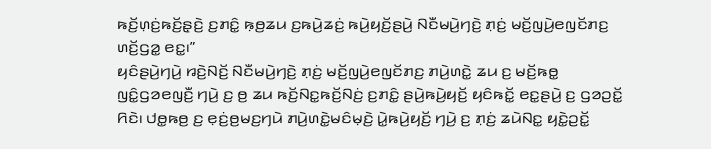ꤒꤢꤩ꤬ꤛ꤫ꤢꤦ꤬ꤒꤢꤩ꤬ꤔ꤫ꤢꤧ꤬ ꤢ꤬ꤊꤢꤨ꤭ ꤒ꤫ꤥ꤬ꤘꤣ ꤢ꤬ꤒꤣꤧ꤬ꤘꤢꤦ꤬ ꤒꤣꤧ꤬ꤟꤢꤩ꤬ꤔꤣꤧ꤬ ꤡꤢꤪꤗꤣꤧ꤬ꤚꤢꤧ꤬ ꤊ꤫ꤢꤦ꤬ ꤗꤢꤩ꤬ꤜꤣꤧ꤬ꤕꤜꤢꤩꤊꤢ꤬ ꤛꤢꤩ꤬ꤞꤤ꤭ ꤕꤢ꤭꤯”
ꤟꤢꤨꤔꤣꤧ꤬ꤚꤣꤧ꤬ ꤙꤢꤧ꤬ꤡꤢꤩ꤬ ꤡꤢꤪꤗꤣꤧ꤬ꤚꤢꤧ꤬ ꤊ꤫ꤢꤦ꤬ ꤗꤢꤩ꤬ꤜꤣꤧ꤬ꤕꤜꤢꤩꤊꤢ꤬ ꤊꤣꤧ꤬ꤛꤢꤧ꤭ ꤘꤣ ꤢ꤬ ꤗꤢꤩ꤬ꤒꤥ꤭ ꤜꤢꤨ꤭ꤞꤤꤕꤜꤢꤪ꤬ ꤚꤣꤧ꤬ ꤢ꤬ ꤥ꤬ ꤘꤣ ꤒꤢꤩ꤬ꤡꤢ꤭ꤒꤢꤩ꤬ꤡꤢꤦ꤬ ꤢ꤬ꤊꤢꤨ꤭ ꤔꤣꤧ꤬ꤒꤣꤧ꤬ꤟꤢꤩ꤬ ꤟꤢꤨꤒꤢꤩ꤭ ꤕꤢ꤭ꤔꤣꤧ꤬ ꤢ꤬ ꤞꤤꤑꤢꤩ꤭ ꤖꤢꤧ꤯ ꤓꤥ꤭ꤒꤥ꤬ ꤢ꤬ ꤕ꤫ꤢꤦ꤬ꤥ꤬ꤗꤢ꤬ꤚꤣꤧ ꤊꤣꤧ꤬ꤛꤢꤧ꤭ꤗꤢꤨꤗ꤫ꤢꤧ꤬ ꤣꤧ꤭ꤒꤣꤧ꤬ꤟꤢꤩ꤬ ꤚꤣꤧ꤬ ꤢ꤬ ꤊ꤫ꤢꤦ꤬ ꤘꤣꤧꤡꤢ꤭ ꤟꤢꤧ꤭ꤑꤢꤩ꤭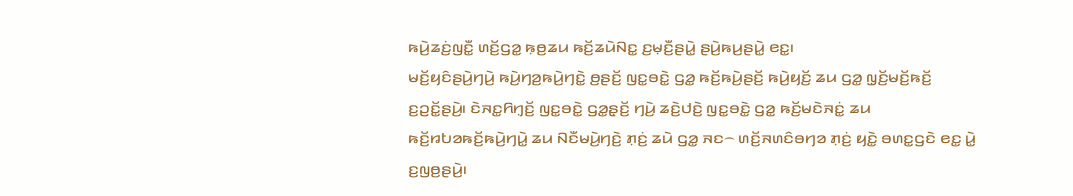ꤒꤣꤧ꤬ꤘꤢꤦ꤬ꤜꤢꤪ꤭ ꤛꤢꤩ꤬ꤞꤤ꤭ ꤒ꤫ꤥ꤬ꤘꤣ ꤒꤢꤩ꤬ꤘꤣꤧꤡꤢ꤭ ꤢ꤬ꤗ꤫ꤢꤪ꤬ꤔꤣꤧ꤭ ꤔꤣꤧ꤬ꤒꤣ꤬ꤔꤣꤧ꤭ ꤕꤢ꤭꤯
ꤗꤢꤩ꤬ꤟꤢꤨꤔꤣꤧ꤬ꤚꤣꤧ꤬ ꤒꤣꤧ꤬ꤚꤤ꤬ꤒꤣꤧ꤬ꤚꤢꤧ꤭ ꤥ꤬ꤔꤢꤩ꤬ ꤜꤢ꤭ꤋꤢꤧ꤭ ꤞꤤ꤭ ꤒꤢꤩ꤬ꤒꤣꤧ꤬ꤔꤢꤩ꤬ ꤒꤣꤧ꤬ꤟꤢꤩ꤬ ꤘꤣ ꤞꤤ꤭ ꤜ꤫ꤢꤩ꤬ꤗꤢꤩ꤬ꤒꤢꤩ꤬ ꤢ꤬ꤑꤢꤩ꤭ꤔꤣꤧ꤬꤯ ꤢꤧꤏꤢ꤭ꤖꤚ꤫ꤢꤩ꤬ ꤜꤢ꤭ꤋꤢꤧ꤭ ꤞꤤ꤭ꤔ꤫ꤢꤩ꤬ ꤚꤣꤧ꤬ ꤘꤢꤧ꤬ꤓꤢꤧ꤬ ꤜꤢ꤭ꤋꤢꤧ꤭ ꤞꤤ꤭ ꤒꤢꤩ꤬ꤗꤢꤧꤏꤢꤦ꤭ ꤘꤣ ꤒꤢꤩ꤬ꤙꤝꤤꤒꤢꤩ꤬ꤒꤣꤧ꤬ꤚꤣꤧ꤭ ꤘꤣ ꤡꤢꤪꤗꤣꤧ꤬ꤚꤢꤧ꤬ ꤊ꤫ꤢꤦ꤬ ꤘꤣꤧ ꤞꤤ꤭ ꤏꤢ꤮ ꤛꤢꤩ꤬ꤏꤛꤢꤨꤋꤚꤤ ꤊ꤫ꤢꤦ꤬ ꤟꤢꤧ꤭ ꤋꤛꤢ꤭ꤞꤢꤧ ꤕꤢ꤭ ꤣꤧ꤭ ꤢ꤬ꤜꤥ꤬ꤔꤣꤧ꤬꤯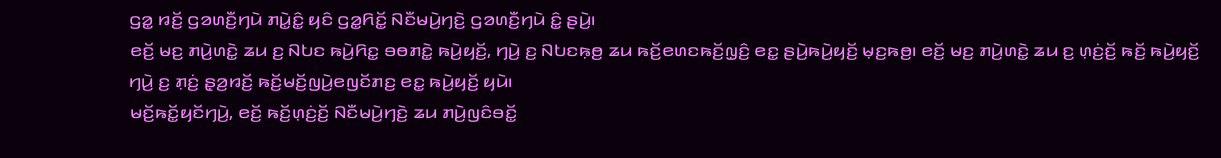ꤞꤤ꤭ ꤙꤢꤩ꤬ ꤞꤤꤛꤢꤪ꤬ꤚꤣꤧ ꤊꤣꤧ꤭ꤢꤨ꤭ ꤟꤢꤨ ꤞꤤ꤭ꤖꤢꤩ꤭ ꤡꤢꤪꤗꤣꤧ꤬ꤚꤢꤧ꤬ ꤞꤤꤛꤢꤪ꤬ꤚꤣꤧ ꤢꤨ꤭ ꤔꤣꤧ꤬꤯
ꤕꤢꤩ꤬ ꤗꤢ꤬ ꤊꤣꤧ꤬ꤛꤢꤧ꤭ ꤘꤣ ꤢ꤬ ꤡꤝꤢ ꤒꤣꤧ꤬ꤖꤢ꤭ ꤋꤥꤊꤢꤧ꤭ ꤒꤣꤧ꤬ꤟꤢꤩ꤬, ꤚꤣꤧ꤬ ꤢ꤬ ꤡꤝꤢꤒ꤫ꤥ꤬ ꤘꤣ ꤒꤢꤩ꤬ꤕꤛꤢꤒꤢꤩ꤬ꤜ꤫ꤢꤨ꤬ ꤕꤢ꤭ ꤔꤣꤧ꤬ꤒꤣꤧ꤬ꤟꤢꤩ꤬ ꤗ꤫ꤢ꤬ꤒꤥ꤬꤯ ꤕꤢꤩ꤬ ꤗꤢ꤬ ꤊꤣꤧ꤬ꤛꤢꤧ꤭ ꤘꤣ ꤢ꤬ ꤛ꤫ꤢꤦ꤬ꤢꤩ꤬ ꤒꤢꤩ꤬ ꤒꤣꤧ꤬ꤟꤢꤩ꤬ ꤚꤣꤧ꤬ ꤢ꤬ ꤊ꤫ꤢꤦ꤬ ꤔ꤫ꤤ꤬ꤙꤢꤩ꤬ ꤒꤢꤩ꤬ꤗꤢꤩ꤬ꤜꤣꤧ꤬ꤕꤜꤢꤩꤊꤢ꤬ ꤕꤢ꤭ ꤒꤣꤧ꤬ꤟꤢꤩ꤬ ꤟꤣꤧ꤯
ꤗꤢꤩ꤬ꤒꤢꤩ꤭ꤟꤢꤩꤚꤣꤧ꤬, ꤕꤢꤩ꤬ ꤒꤢꤩ꤬ꤛ꤫ꤢꤦ꤬ꤢꤩ꤬ ꤡꤢꤪꤗꤣꤧ꤬ꤚꤢꤧ꤬ ꤘꤣ ꤊꤣꤧ꤬ꤜꤢꤨꤋꤢꤩ꤭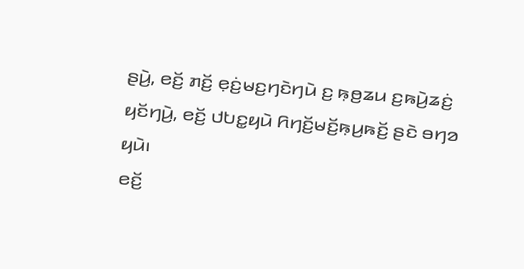ꤔꤣꤧ꤬, ꤕꤢꤩ꤬ ꤊꤢꤩ꤬ ꤕ꤫ꤢꤦ꤬ꤗꤢ꤬ꤚꤢꤧꤚꤣꤧ ꤢ꤬ ꤒ꤫ꤥ꤬ꤘꤣ ꤢ꤬ꤒꤣꤧ꤬ꤘꤢꤦ꤬ ꤟꤢꤩꤚꤣꤧ꤬, ꤕꤢꤩ꤬ ꤓꤝꤢ꤭ꤟꤣꤧ ꤖꤚꤢꤩ꤬ꤗꤢꤩ꤬ꤒ꤫ꤣ꤬ꤒꤢꤩ꤬ ꤔꤢꤧ ꤋꤚꤤ ꤟꤣꤧ꤯
ꤕꤢꤩ꤬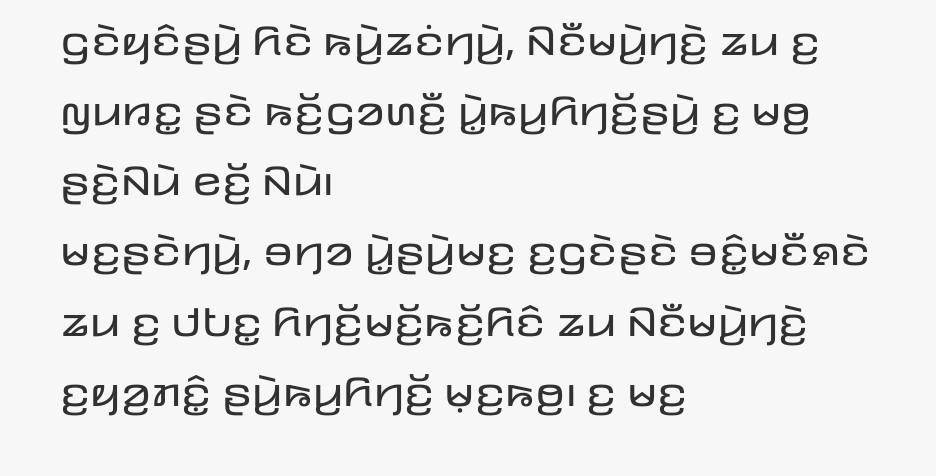ꤞꤢꤧꤟꤢꤨꤔꤣꤧ꤬ ꤖꤢꤧ ꤒꤣꤧ꤬ꤘꤢꤦꤚꤣꤧ꤬, ꤡꤢꤪꤗꤣꤧ꤬ꤚꤢꤧ꤬ ꤘꤣ ꤢ꤬ ꤜꤣꤙꤢ꤭ ꤔꤢꤧ ꤒꤢꤩ꤬ꤞꤤꤛꤢꤪ꤬ ꤣꤧ꤭ꤒꤣ꤬ꤖꤚꤢꤩ꤬ꤔꤣꤧ꤬ ꤢ꤬ ꤗꤥ꤬ ꤔꤢꤧ꤬ꤡꤣꤧ ꤕꤢꤩ꤬ ꤡꤣꤧ꤯
ꤗꤢ꤬ꤔꤢꤧꤚꤣꤧ꤬, ꤋꤚꤤ ꤣꤧ꤭ꤔꤣꤧ꤬ꤗꤢ꤬ ꤢ꤬ꤞꤢꤧꤔꤢꤧ ꤋꤢꤨ꤭ꤗꤢꤪꤎꤢꤧ ꤘꤣ ꤢ꤬ ꤓꤝꤢ꤭ ꤖꤚꤢꤩ꤬ꤗꤢꤩ꤬ꤒꤢꤩ꤬ꤖꤢꤨ ꤘꤣ ꤡꤢꤪꤗꤣꤧ꤬ꤚꤢꤧ꤬ ꤢ꤬ꤟꤤ꤬ꤊꤢꤨ꤭ ꤔꤣꤧ꤬ꤒꤣ꤬ꤖꤚꤢꤩ꤬ ꤗ꤫ꤢ꤬ꤒꤥ꤬꤯ ꤢ꤬ ꤗꤢ꤬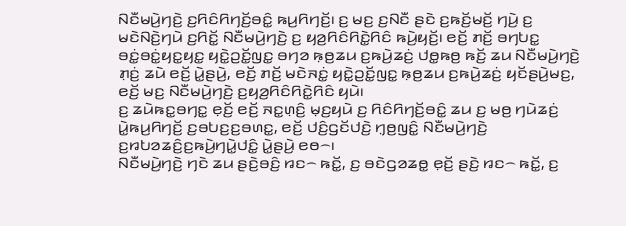ꤡꤢꤪꤗꤣꤧ꤬ꤚꤢꤧ꤬ ꤢ꤬ꤖꤢꤨꤖꤚꤢꤩ꤬ꤋꤢꤨ꤭ ꤒꤣ꤬ꤖꤚꤢꤩ꤬꤯ ꤢ꤬ ꤗꤢ꤬ ꤢ꤬ꤡꤢꤪ ꤔꤢꤧ ꤢ꤬ꤒꤢꤩ꤬ꤗꤢꤩ꤬ ꤚꤣꤧ꤬ ꤢ꤬ ꤗꤢꤧꤡꤢꤧ꤬ꤚꤣꤧ ꤢ꤬ꤖꤢꤩ꤭ ꤡꤢꤪꤗꤣꤧ꤬ꤚꤢꤧ꤬ ꤢ꤬ ꤟꤤ꤬ꤖꤢꤨꤖꤢꤧ꤭ꤖꤢꤨ ꤒꤣꤧ꤬ꤟꤢꤩ꤬꤯ ꤕꤢꤩ꤬ ꤊꤢꤩ꤬ ꤋꤚꤝꤢ꤭ ꤋꤢꤦ꤭ꤋꤢꤦ꤭ꤟꤢ꤭ꤟꤢ꤭ ꤟꤢꤧ꤭ꤑꤢꤩ꤭ꤜꤢ꤭ ꤋꤚꤤ ꤒ꤫ꤥ꤬ꤘꤣ ꤢ꤬ꤒꤣꤧ꤬ꤘꤢꤦ꤬ ꤓꤥ꤭ꤒꤥ꤬ ꤒꤢꤩ꤬ ꤘꤣ ꤡꤢꤪꤗꤣꤧ꤬ꤚꤢꤧ꤬ ꤊ꤫ꤢꤦ꤬ ꤘꤣꤧ ꤕꤢꤩ꤬ ꤣꤧ꤭ꤔꤣꤧ꤬, ꤕꤢꤩ꤬ ꤊꤢꤩ꤬ ꤗꤢꤧꤏꤢꤦ꤭ ꤟꤢꤧ꤭ꤑꤢꤩ꤭ꤜꤢ꤭ ꤒ꤫ꤥ꤬ꤘꤣ ꤢ꤬ꤒꤣꤧ꤬ꤘꤢꤦ꤬ ꤟꤢꤩꤔꤣꤧ꤬ꤗꤢ꤬, ꤕꤢꤩ꤬ ꤗꤢ꤬ ꤡꤢꤪꤗꤣꤧ꤬ꤚꤢꤧ꤬ ꤢ꤬ꤟꤤ꤬ꤖꤢꤨꤖꤢꤧ꤭ꤖꤢꤨ ꤟꤣꤧ꤯
ꤢ꤬ ꤘꤣꤧꤒꤢ꤭ꤋꤚꤢ꤭ ꤕ꤫ꤢꤩ꤬ ꤕꤢꤩ꤬ ꤏꤢ꤭ꤛ꤫ꤢꤨ꤬ ꤗ꤫ꤢ꤬ꤟꤣꤧ ꤢ꤬ ꤖꤢꤨꤖꤚꤢꤩ꤬ꤋꤢꤨ꤭ ꤘꤣ ꤢ꤬ ꤗꤥ꤬ ꤚꤣꤧꤘꤢꤦ꤬ ꤣꤧ꤭ꤒꤣ꤬ꤖꤚꤢꤩ꤬ ꤢ꤬ꤋꤝꤢ꤬ꤢ꤬ꤋꤛꤢ꤭, ꤕꤢꤩ꤬ ꤓꤢꤨ꤬ꤞꤢꤩꤓꤢꤧ꤬ ꤚ꤫ꤥ꤬ꤜꤢꤨ꤭ ꤡꤢꤪꤗꤣꤧ꤬ꤚꤢꤧ꤬ ꤢ꤬ꤙꤝꤤꤘꤢꤨ꤬ꤢ꤬ꤒꤣꤧ꤬ꤚꤣꤧ꤭ꤓꤢꤨ꤭ ꤣꤧ꤭ꤔꤣꤧ꤬ ꤕꤥ꤮꤯
ꤡꤢꤪꤗꤣꤧ꤬ꤚꤢꤧ꤬ ꤚꤢꤧ ꤘꤣ ꤔꤢꤧ꤬ꤋꤢꤨ꤬ ꤙꤢ꤮ ꤒꤢꤩ꤭, ꤢ꤬ ꤋꤢꤧꤞꤤꤘꤥ꤭ ꤕ꤫ꤢꤩ꤬ ꤔꤢꤧ꤬ ꤙꤢ꤮ ꤒꤢꤩ꤭, ꤢ꤬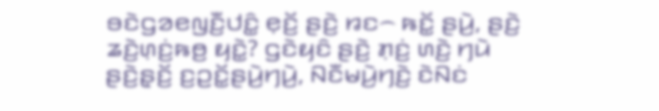ꤋꤢꤧꤞꤤꤕꤜꤢꤪ꤬ꤓꤢꤨ꤭ ꤕ꤫ꤢꤩ꤬ ꤔꤢꤧ꤬ ꤙꤢ꤮ ꤒꤢꤩ꤭ ꤔꤣꤧ꤬, ꤔꤢꤧ꤬ ꤘꤢꤧ꤬ꤛ꤫ꤢꤦ꤬ꤒꤥ꤬ ꤟꤢꤧ꤭? ꤞꤢꤧꤟꤢꤨ ꤔꤢꤧ꤬ ꤊ꤫ꤢꤦ꤬ ꤛꤢꤧ꤬ ꤚꤣꤧ ꤔꤢꤧ꤬ꤔ꤫ꤢꤩ꤬ ꤢ꤬ꤑꤢꤩ꤭ꤔꤣꤧ꤬ꤚꤣꤧ꤬, ꤡꤢꤪꤗꤣꤧ꤬ꤚꤢꤧ꤬ ꤢꤧꤡꤢꤦ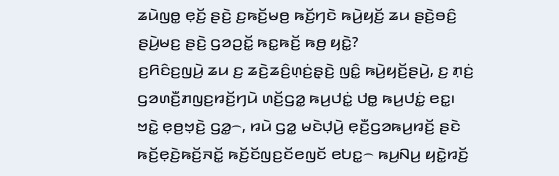ꤘꤣꤧꤜꤥ꤭ ꤕ꤫ꤢꤩ꤬ ꤔꤢꤧ꤬ ꤢ꤬ꤒꤢꤩ꤬ꤗꤥ꤬ ꤒꤢꤩ꤬ꤚꤢꤧ ꤒꤣꤧ꤬ꤟꤢꤩ꤬ ꤘꤣ ꤔꤢꤧ꤬ꤋꤢꤨ꤬ ꤔꤣꤧ꤬ꤗꤢ꤬ ꤔꤢꤧ꤬ ꤞꤤꤑꤢꤩ꤭ ꤒꤢ꤭ꤒꤢꤩ꤬ ꤒꤥ꤬ ꤟꤢꤧ꤭?
ꤢ꤬ꤖꤢꤨꤢ꤬ꤜꤣꤧ꤬ ꤘꤣ ꤢ꤬ ꤘꤢꤧ꤬ꤘꤢꤨ꤬ꤛ꤫ꤢꤦ꤬ꤔ꤫ꤢꤧ꤬ ꤜꤢꤨ꤭ ꤒꤣꤧ꤬ꤟꤢꤩ꤬ꤔꤣꤧ꤬, ꤢ꤬ ꤊ꤫ꤢꤦ꤬ ꤞꤤꤛꤢꤪ꤬ꤊꤜꤢ꤬ꤙꤢꤩ꤬ꤚꤣꤧ ꤛꤢꤩ꤬ꤞꤤ꤭ ꤒꤣ꤬ꤓꤢꤦ꤭ ꤓꤥ꤭ ꤒꤣ꤬ꤓꤢꤦ꤭ ꤕꤢ꤭꤯
ꤠꤢꤧ꤭ ꤕ꤫ꤥ꤬ꤠ꤫ꤢꤧ꤬ ꤞꤤ꤭꤮, ꤙꤣꤧ ꤞꤤ꤭ ꤗꤢꤧꤓ꤫ꤣꤧ꤬ ꤕ꤫ꤢꤪ꤬ꤞꤤꤒꤣ꤬ꤙꤢꤩ꤬ ꤔꤢꤧ ꤒꤢꤩ꤬ꤕ꤫ꤢꤧ꤬ꤒꤢꤩ꤬ꤏꤢꤩ꤭ ꤒꤢꤩ꤬ꤢꤩꤜꤢ꤬ꤢꤩꤕꤜꤢꤩ ꤕꤝꤢ꤭꤮ ꤒꤣ꤬ꤡꤣ꤬ ꤟꤢꤧ꤭ꤙꤢꤩ꤬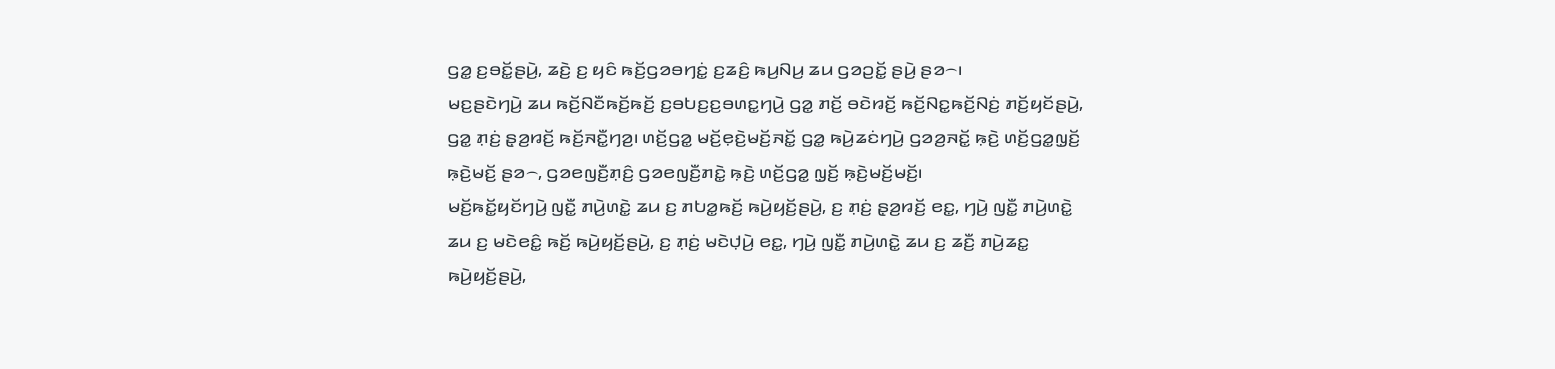ꤞꤤ꤭ ꤢ꤬ꤋꤢꤩ꤭ꤔꤣꤧ꤬, ꤘꤢꤧ꤬ ꤢ꤬ ꤟꤢꤨ ꤒꤢꤩ꤬ꤞꤤꤋꤚꤢꤦ꤭ ꤢ꤬ꤘꤢꤨ꤬ ꤒꤣ꤬ꤡꤣ꤬ ꤘꤣ ꤞꤤꤑꤢꤩ꤭ ꤔꤣꤧ꤬ ꤔꤤ꤮꤯
ꤗꤢ꤬ꤔꤢꤧꤚꤣꤧ꤬ ꤘꤣ ꤒꤢꤩ꤬ꤡꤢꤪꤒꤢꤩ꤬ꤒꤢꤩ꤬ ꤢ꤬ꤋꤝꤢ꤬ꤢ꤬ꤋꤛꤢ꤭ꤚꤣꤧ꤬ ꤞꤤ꤭ ꤊꤢꤩ꤬ ꤋꤢꤧꤙꤢꤩ꤬ ꤒꤢꤩ꤬ꤡꤢ꤭ꤒꤢꤩ꤬ꤡꤢꤦ꤬ ꤊꤢꤩ꤬ꤟꤢꤩꤔꤣꤧ꤬, ꤞꤤ꤭ ꤊ꤫ꤢꤦ꤬ ꤔ꤫ꤤ꤬ꤙꤢꤩ꤬ ꤒꤢꤩ꤬ꤏꤢꤪ꤭ꤚꤤ꤬꤯ ꤛꤢꤩ꤬ꤞꤤ꤭ ꤗꤢꤩ꤬ꤕ꤫ꤢꤧ꤬ꤗꤢꤩ꤬ꤏꤢꤩ꤭ ꤞꤤ꤭ ꤒꤣꤧ꤬ꤘꤢꤦꤚꤣꤧ꤬ ꤞꤤꤤ꤬ꤏꤢꤩ꤭ ꤒ꤫ꤢꤧ꤬ ꤛꤢꤩ꤬ꤞꤤ꤭ꤜ꤫ꤢꤩ꤬ ꤒ꤫ꤢꤧ꤬ꤗꤢꤩ꤬ ꤔꤤ꤮, ꤞꤤꤕꤜꤢꤪ꤬ꤊ꤫ꤢꤨ꤬ ꤞꤤꤕꤜꤢꤪ꤬ꤊꤢꤧ꤭ ꤒ꤫ꤢꤧ꤬ ꤛꤢꤩ꤬ꤞꤤ꤭ ꤜ꤫ꤢꤩ꤬ ꤒ꤫ꤢꤧ꤬ꤗꤢꤩ꤬ꤗꤢꤩ꤬꤯
ꤗꤢꤩ꤬ꤒꤢꤩ꤭ꤟꤢꤩꤚꤣꤧ꤬ ꤜꤢꤪ꤭ ꤊꤣꤧ꤬ꤛꤢꤧ꤭ ꤘꤣ ꤢ꤬ ꤊꤝꤤ꤭ꤒꤢꤩ꤬ ꤒꤣꤧ꤬ꤟꤢꤩ꤬ꤔꤣꤧ꤬, ꤢ꤬ ꤊ꤫ꤢꤦ꤬ ꤔ꤫ꤤ꤬ꤙꤢꤩ꤬ ꤕꤢ꤭, ꤚꤣꤧ꤬ ꤜꤢꤪ꤭ ꤊꤣꤧ꤬ꤛꤢꤧ꤭ ꤘꤣ ꤢ꤬ ꤗꤢꤧꤕꤢꤨ꤭ ꤒꤢꤩ꤬ ꤒꤣꤧ꤬ꤟꤢꤩ꤬ꤔꤣꤧ꤬, ꤢ꤬ ꤊ꤫ꤢꤦ꤬ ꤗꤢꤧꤓ꤫ꤣꤧ꤬ ꤕꤢ꤭, ꤚꤣꤧ꤬ ꤜꤢꤪ꤭ ꤊꤣꤧ꤬ꤛꤢꤧ꤭ ꤘꤣ ꤢ꤬ ꤘꤢꤪ꤬ ꤊꤣꤧ꤬ꤘꤢ꤭ ꤒꤣꤧ꤬ꤟꤢꤩ꤬ꤔꤣꤧ꤬,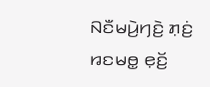ꤡꤢꤪꤗꤣꤧ꤬ꤚꤢꤧ꤬ ꤊ꤫ꤢꤦ꤬ ꤙꤢꤗꤥ꤭ ꤕ꤫ꤢꤩ꤬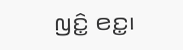ꤜꤢꤨ꤭ ꤕꤢ꤭꤯